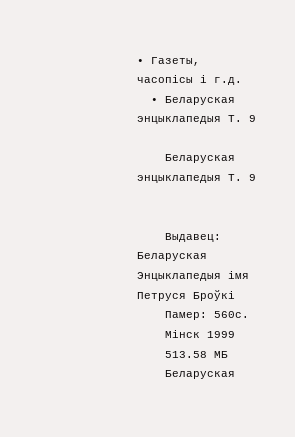• Газеты, часопісы і г.д.
  • Беларуская энцыклапедыя Т. 9

    Беларуская энцыклапедыя Т. 9


    Выдавец: Беларуская Энцыклапедыя імя Петруся Броўкі
    Памер: 560с.
    Мінск 1999
    513.58 МБ
    Беларуская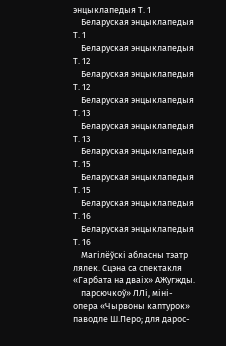энцыклапедыя Т. 1
    Беларуская энцыклапедыя Т. 1
    Беларуская энцыклапедыя Т. 12
    Беларуская энцыклапедыя Т. 12
    Беларуская энцыклапедыя Т. 13
    Беларуская энцыклапедыя Т. 13
    Беларуская энцыклапедыя Т. 15
    Беларуская энцыклапедыя Т. 15
    Беларуская энцыклапедыя Т. 16
    Беларуская энцыклапедыя Т. 16
    Магілёўскі абласны тэатр лялек. Сцэна са спектакля «Гарбата на дваіх» АЖугжды.
    парсючкоў» ЛЛі, міні-опера «Чырвоны каптурок» паводле Ш.Перо; для дарос-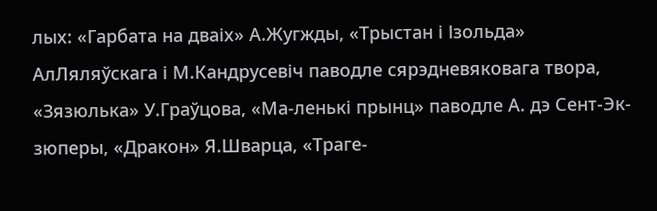лых: «Гарбата на дваіх» А.Жугжды, «Трыстан і Ізольда» АлЛяляўскага і М.Кандрусевіч паводле сярэдневяковага твора, «Зязюлька» У.Граўцова, «Ма-ленькі прынц» паводле А. дэ Сент-Эк-зюперы, «Дракон» Я.Шварца, «Траге-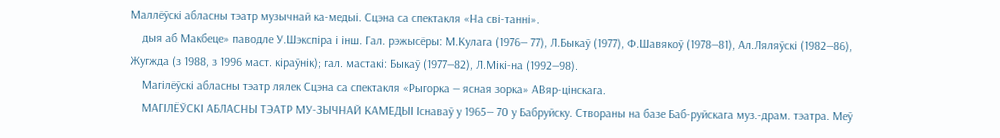Маллёўскі абласны тэатр музычнай ка-медыі. Сцэна са спектакля «На сві-танні».
    дыя аб Макбеце» паводле У.Шэкспіра і інш. Гал. рэжысёры: М.Кулага (1976— 77), Л.Быкаў (1977), Ф.Шавякоў (1978—81), Ал.Ляляўскі (1982—86), Жугжда (з 1988, з 1996 маст. кіраўнік); гал. мастакі: Быкаў (1977—82), Л.Мікі-на (1992—98).
    Магілёўскі абласны тэатр лялек Сцэна са спектакля «Рыгорка — ясная зорка» АВяр-цінскага.
    МАГІЛЁЎСКІ АБЛАСНЫ ТЭАТР МУ-ЗЬІЧНАЙ КАМЕДЫІ Існаваў у 1965— 70 у Бабруйску. Створаны на базе Баб-руйскага муз.-драм. тэатра. Меў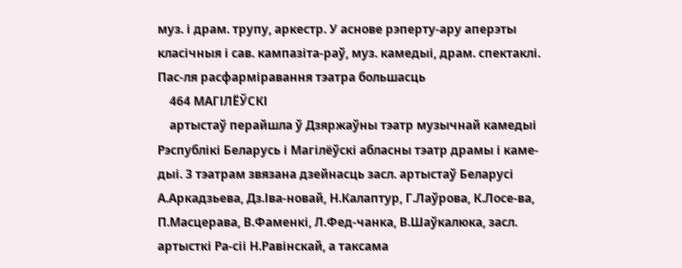муз. і драм. трупу, аркестр. У аснове рэперту-ару аперэты класічныя і сав. кампазіта-раў, муз. камедыі, драм. спектаклі. Пас-ля расфарміравання тэатра большасць
    464 МАГІЛЁЎСКІ
    артыстаў перайшла ў Дзяржаўны тэатр музычнай камедыі Рэспублікі Беларусь і Магілёўскі абласны тэатр драмы і каме-дыі. 3 тэатрам звязана дзейнасць засл. артыстаў Беларусі А.Аркадзьева, Дз.Іва-новай, Н.Калаптур, Г.Лаўрова, К.Лосе-ва, П.Масцерава, В.Фаменкі, Л.Фед-чанка, В.Шаўкалюка, засл. артысткі Ра-сіі Н.Равінскай, а таксама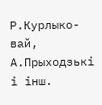Р.Курлыко-вай, А.Прыходзькі і інш.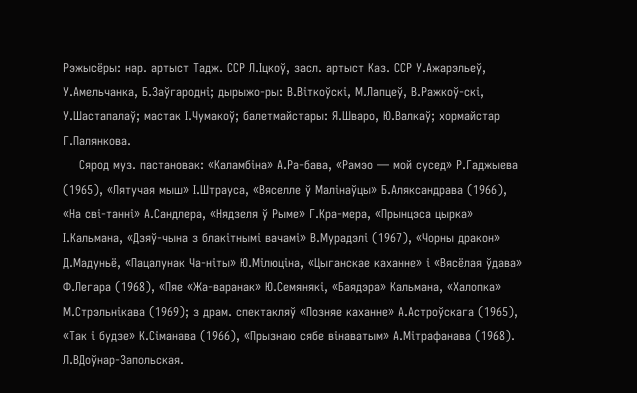Рэжысёры: нар. артыст Тадж. ССР Л.Іцкоў, засл. артыст Каз. ССР У.Ажарэльеў, У.Амельчанка, Б.Заўгародні; дырыжо-ры: В.Віткоўскі, М.Лапцеў, В.Ражкоў-скі, У.Шастапалаў; мастак І.Чумакоў; балетмайстары: Я.Шваро, Ю.Валкаў; хормайстар Г.Палянкова.
    Сярод муз. пастановак: «Каламбіна» А.Ра-бава, «Рамэо — мой сусед» Р.Гаджыева (1965), «Лятучая мыш» І.Штрауса, «Вяселле ў Малінаўцы» Б.Аляксандрава (1966), «На сві-танні» А.Сандлера, «Нядзеля ў Рыме» Г.Кра-мера, «Прынцэса цырка» І.Кальмана, «Дзяў-чына з блакітнымі вачамі» В.Мурадэлі (1967), «Чорны дракон» Д.Мадуньё, «Пацалунак Ча-ніты» Ю.Мілюціна, «Цыганскае каханне» і «Вясёлая ўдава» Ф.Легара (1968), «Пяе «Жа-варанак» Ю.Семянякі, «Баядэра» Кальмана, «Халопка» М.Стрэльнікава (1969); з драм. спектакляў «Позняе каханне» А.Астроўскага (1965), «Так і будзе» К.Сіманава (1966), «Прызнаю сябе вінаватым» А.Мітрафанава (1968). Л.ВДоўнар-Запольская.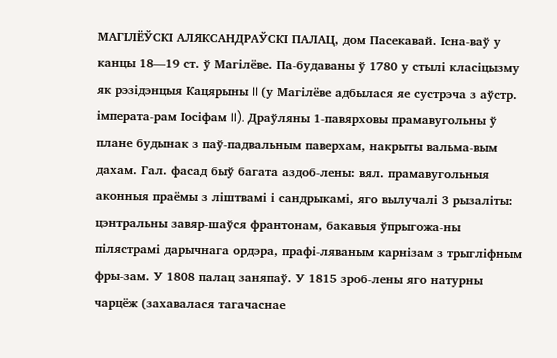МАГІЛЁЎСКІ АЛЯКСАНДРАЎСКІ ПАЛАЦ, дом Пасекавай. Існа-ваў у канцы 18—19 ст. ў Магілёве. Па-будаваны ў 1780 у стылі класіцызму як рэзідэнцыя Кацярыны II (у Магілёве адбылася яе сустрэча з аўстр. імперата-рам Іосіфам II). Драўляны 1-павярховы прамавугольны ў плане будынак з паў-падвальным паверхам, накрыты вальма-вым дахам. Гал. фасад быў багата аздоб-лены: вял. прамавугольныя аконныя праёмы з ліштвамі і сандрыкамі, яго вылучалі 3 рызаліты: цэнтральны завяр-шаўся франтонам, бакавыя ўпрыгожа-ны пілястрамі дарычнага ордэра, прафі-ляваным карнізам з трыгліфным фры-зам. У 1808 палац заняпаў. У 1815 зроб-лены яго натурны чарцёж (захавалася тагачаснае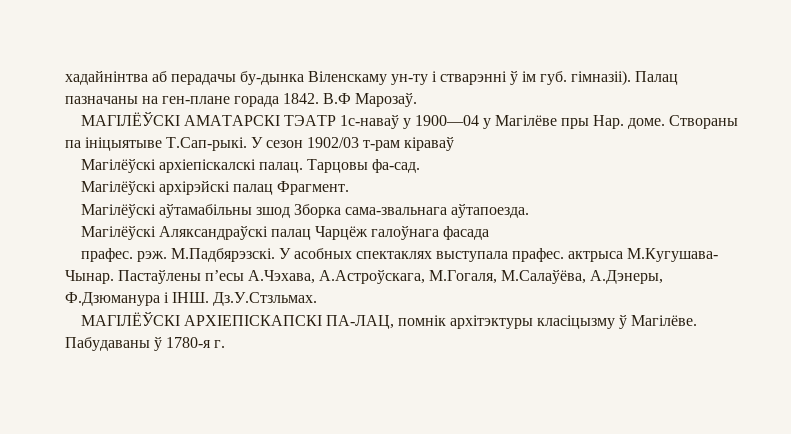хадайнінтва аб перадачы бу-дынка Віленскаму ун-ту і стварэнні ў ім губ. гімназіі). Палац пазначаны на ген-плане горада 1842. В.Ф Марозаў.
    МАГІЛЁЎСКІ АМАТАРСКІ ТЭАТР 1с-наваў у 1900—04 у Магілёве пры Нар. доме. Створаны па ініцыятыве Т.Сап-рыкі. У сезон 1902/03 т-рам кіраваў
    Магілёўскі архіепіскалскі палац. Тарцовы фа-сад.
    Магілёўскі архірэйскі палац Фрагмент.
    Магілёўскі аўтамабільны зшод Зборка сама-звальнага аўтапоезда.
    Магілёўскі Аляксандраўскі палац Чарцёж галоўнага фасада
    прафес. рэж. М.Падбярэзскі. У асобных спектаклях выступала прафес. актрыса М.Кугушава-Чынар. Пастаўлены п’есы А.Чэхава, А.Астроўскага, М.Гогаля, М.Салаўёва, А.Дэнеры, Ф.Дзюманура і ІНШ. Дз.У.Стзльмах.
    МАГІЛЁЎСКІ АРХІЕПІСКАПСКІ ПА-ЛАЦ, помнік архітэктуры класіцызму ў Магілёве. Пабудаваны ў 1780-я г.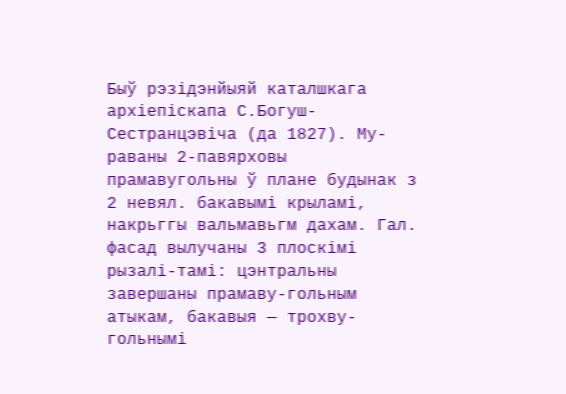Быў рэзідэнйыяй каталшкага архіепіскапа С.Богуш-Сестранцэвіча (да 1827). Му-раваны 2-павярховы прамавугольны ў плане будынак з 2 невял. бакавымі крыламі, накрьггы вальмавьгм дахам. Гал. фасад вылучаны 3 плоскімі рызалі-тамі: цэнтральны завершаны прамаву-гольным атыкам, бакавыя — трохву-гольнымі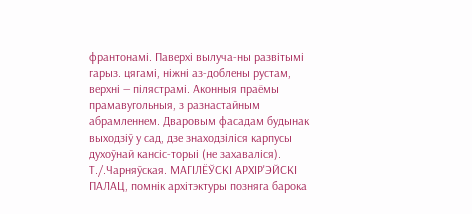франтонамі. Паверхі вылуча-ны развітымі гарыз. цягамі, ніжні аз-доблены рустам, верхні — пілястрамі. Аконныя праёмы прамавугольныя, з разнастайным абрамленнем. Дваровым фасадам будынак выходзіў у сад, дзе знаходзіліся карпусы духоўнай кансіс-торыі (не захаваліся). Т./.Чарняўская. МАГІЛЁЎСКІ АРХІР'ЭЙСКІ ПАЛАЦ, помнік архітэктуры позняга барока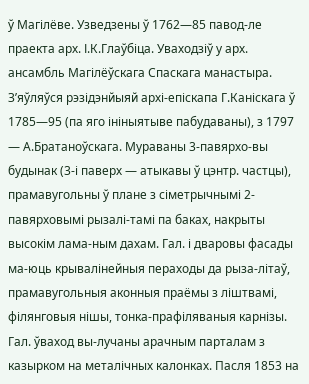ў Магілёве. Узведзены ў 1762—85 павод-ле праекта арх. І.К.Глаўбіца. Уваходзіў у арх. ансамбль Магілёўскага Спаскага манастыра. З’яўляўся рэзідэнйыяй архі-епіскапа Г.Каніскага ў 1785—95 (па яго ініныятыве пабудаваны), з 1797 — А.Братаноўскага. Мураваны 3-павярхо-вы будынак (3-і паверх — атыкавы ў цэнтр. частцы), прамавугольны ў плане з сіметрычнымі 2-павярховымі рызалі-тамі па баках, накрыты высокім лама-ным дахам. Гал. і дваровы фасады ма-юць крывалінейныя пераходы да рыза-літаў, прамавугольныя аконныя праёмы з ліштвамі, філянговыя нішы, тонка-прафіляваныя карнізы. Гал. ўваход вы-лучаны арачным парталам з казырком на металічных калонках. Пасля 1853 на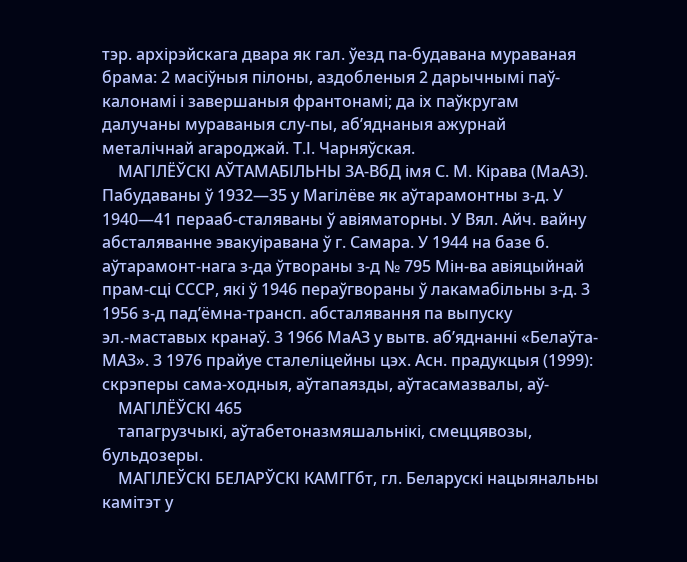тэр. архірэйскага двара як гал. ўезд па-будавана мураваная брама: 2 масіўныя пілоны, аздобленыя 2 дарычнымі паў-калонамі і завершаныя франтонамі; да іх паўкругам далучаны мураваныя слу-пы, аб’яднаныя ажурнай металічнай агароджай. Т.І. Чарняўская.
    МАГІЛЁЎСКІ АЎТАМАБІЛЬНЫ ЗА-ВбД імя С. М. Кірава (МаАЗ). Пабудаваны ў 1932—35 у Магілёве як аўтарамонтны з-д. У 1940—41 перааб-сталяваны ў авіяматорны. У Вял. Айч. вайну абсталяванне эвакуіравана ў г. Самара. У 1944 на базе б. аўтарамонт-нага з-да ўтвораны з-д № 795 Мін-ва авіяцыйнай прам-сці СССР, які ў 1946 пераўгвораны ў лакамабільны з-д. 3 1956 з-д пад’ёмна-трансп. абсталявання па выпуску эл.-маставых кранаў. 3 1966 МаАЗ у вытв. аб’яднанні «Белаўта-МАЗ». 3 1976 прайуе сталеліцейны цэх. Асн. прадукцыя (1999): скрэперы сама-ходныя, аўтапаязды, аўтасамазвалы, аў-
    МАГІЛЁЎСКІ 465
    тапагрузчыкі, аўтабетоназмяшальнікі, смеццявозы, бульдозеры.
    МАГІЛЕЎСКІ БЕЛАРЎСКІ КАМГГбт, гл. Беларускі нацыянальны камітэт у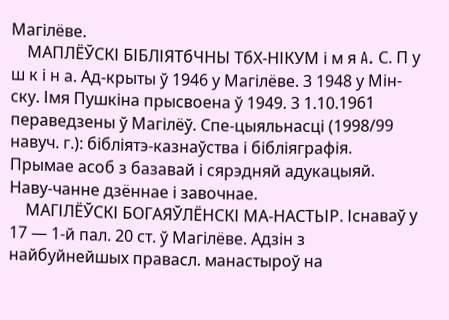Магілёве.
    МАПЛЁЎСКІ БІБЛІЯТбЧНЫ ТбХ-НІКУМ і м я A. С. П у ш к і н а. Ад-крыты ў 1946 у Магілёве. 3 1948 у Мін-ску. Імя Пушкіна прысвоена ў 1949. 3 1.10.1961 пераведзены ў Магілёў. Спе-цыяльнасці (1998/99 навуч. г.): бібліятэ-казнаўства і бібліяграфія. Прымае асоб з базавай і сярэдняй адукацыяй. Наву-чанне дзённае і завочнае.
    МАГІЛЁЎСКІ БОГАЯЎЛЁНСКІ МА-НАСТЬІР. Існаваў у 17 — 1-й пал. 20 ст. ў Магілёве. Адзін з найбуйнейшых правасл. манастыроў на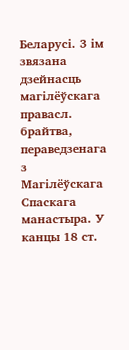Беларусі. 3 ім звязана дзейнасць магілёўскага правасл. брайтва, пераведзенага з Магілёўскага Спаскага манастыра. У канцы 18 ст.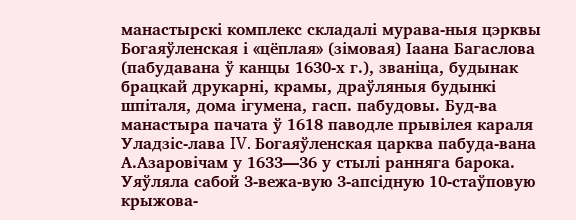манастырскі комплекс складалі мурава-ныя цэрквы Богаяўленская і «цёплая» (зімовая) Іаана Багаслова (пабудавана ў канцы 1630-х г.), званіца, будынак брацкай друкарні, крамы, драўляныя будынкі шпіталя, дома ігумена, гасп. пабудовы. Буд-ва манастыра пачата ў 1618 паводле прывілея караля Уладзіс-лава IV. Богаяўленская царква пабуда-вана А.Азаровічам у 1633—36 у стылі ранняга барока. Уяўляла сабой 3-вежа-вую 3-апсідную 10-стаўповую крыжова-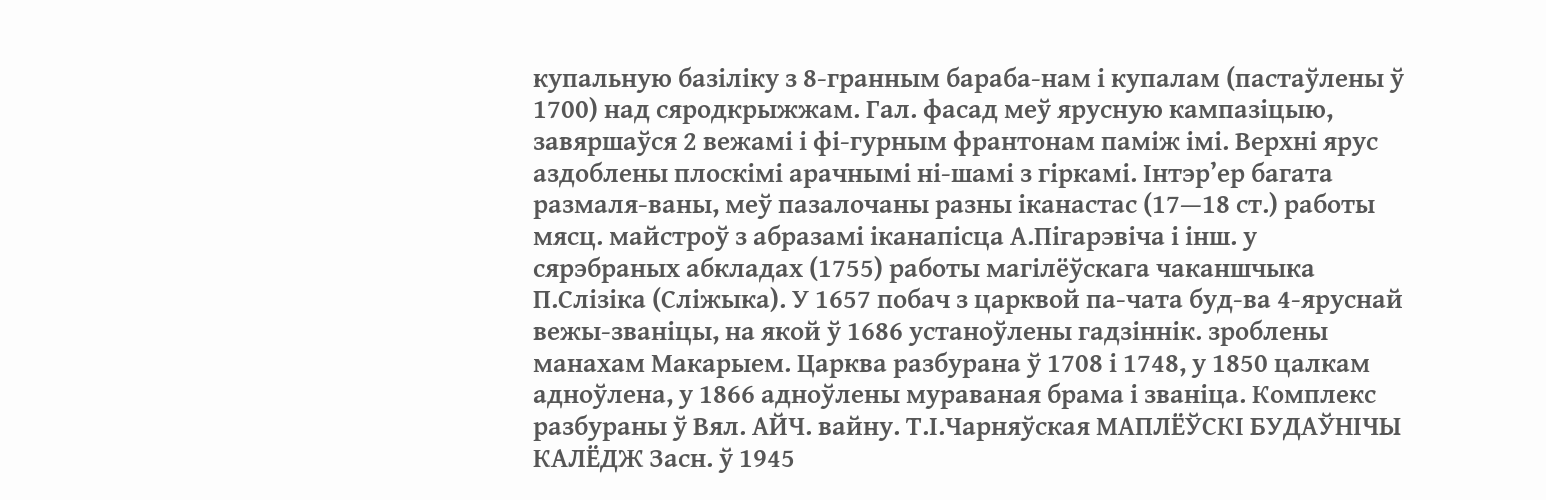купальную базіліку з 8-гранным бараба-нам і купалам (пастаўлены ў 1700) над сяродкрыжжам. Гал. фасад меў ярусную кампазіцыю, завяршаўся 2 вежамі і фі-гурным франтонам паміж імі. Верхні ярус аздоблены плоскімі арачнымі ні-шамі з гіркамі. Інтэр’ер багата размаля-ваны, меў пазалочаны разны іканастас (17—18 ст.) работы мясц. майстроў з абразамі іканапісца А.Пігарэвіча і інш. у сярэбраных абкладах (1755) работы магілёўскага чаканшчыка П.Слізіка (Сліжыка). У 1657 побач з царквой па-чата буд-ва 4-яруснай вежы-званіцы, на якой ў 1686 устаноўлены гадзіннік. зроблены манахам Макарыем. Царква разбурана ў 1708 і 1748, у 1850 цалкам адноўлена, у 1866 адноўлены мураваная брама і званіца. Комплекс разбураны ў Вял. АЙЧ. вайну. Т.І.Чарняўская МАПЛЁЎСКІ БУДАЎНІЧЫ КАЛЁДЖ Засн. ў 1945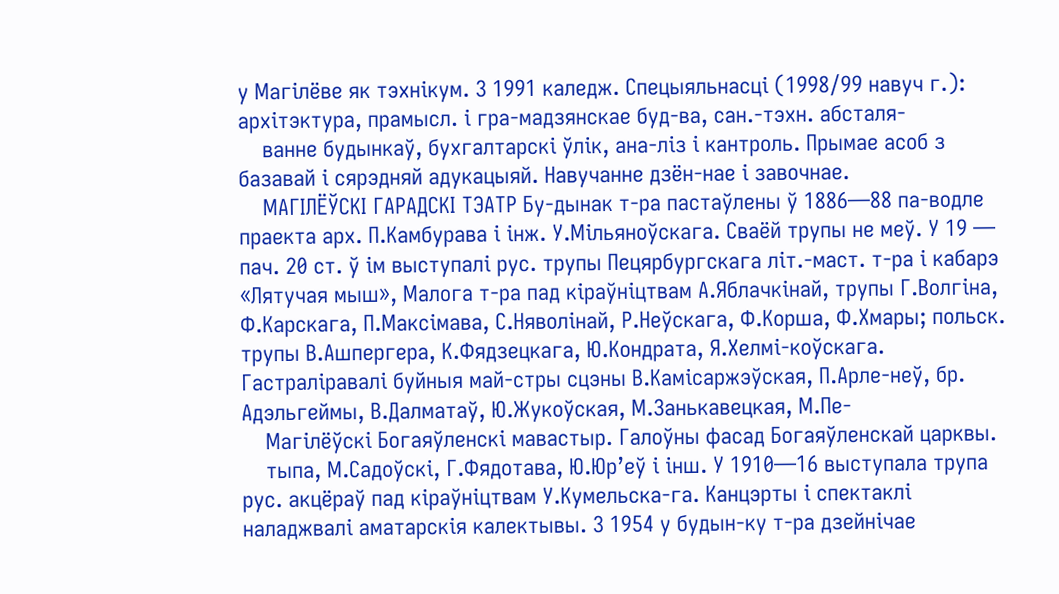у Магілёве як тэхнікум. 3 1991 каледж. Спецыяльнасці (1998/99 навуч г.): архітэктура, прамысл. і гра-мадзянскае буд-ва, сан.-тэхн. абсталя-
    ванне будынкаў, бухгалтарскі ўлік, ана-ліз і кантроль. Прымае асоб з базавай і сярэдняй адукацыяй. Навучанне дзён-нае і завочнае.
    МАГІЛЁЎСКІ ГАРАДСКІ ТЭАТР Бу-дынак т-ра пастаўлены ў 1886—88 па-водле праекта арх. П.Камбурава і інж. У.Мільяноўскага. Сваёй трупы не меў. У 19 — пач. 20 ст. ў ім выступалі рус. трупы Пецярбургскага літ.-маст. т-ра і кабарэ «Лятучая мыш», Малога т-ра пад кіраўніцтвам А.Яблачкінай, трупы Г.Волгіна, Ф.Карскага, П.Максімава, С.Няволінай, Р.Неўскага, Ф.Корша, Ф.Хмары; польск. трупы В.Ашпергера, К.Фядзецкага, Ю.Кондрата, Я.Хелмі-коўскага. Гастраліравалі буйныя май-стры сцэны В.Камісаржэўская, П.Арле-неў, бр. Адэльгеймы, В.Далматаў, Ю.Жукоўская, М.Занькавецкая, М.Пе-
    Магілёўскі Богаяўленскі мавастыр. Галоўны фасад Богаяўленскай царквы.
    тыпа, М.Садоўскі, Г.Фядотава, Ю.Юр’еў і інш. У 1910—16 выступала трупа рус. акцёраў пад кіраўніцтвам У.Кумельска-га. Канцэрты і спектаклі наладжвалі аматарскія калектывы. 3 1954 у будын-ку т-ра дзейнічае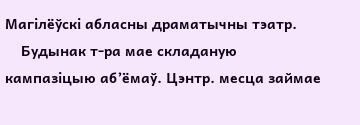Магілёўскі абласны драматычны тэатр.
    Будынак т-ра мае складаную кампазіцыю аб’ёмаў. Цэнтр. месца займае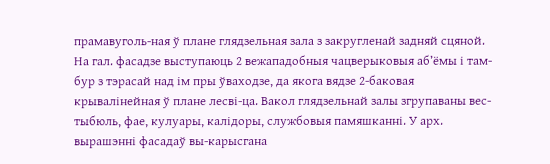прамавуголь-ная ў плане глядзельная зала з закругленай задняй сцяной. На гал. фасадзе выступаюць 2 вежападобныя чацверыковыя аб’ёмы і там-бур з тэрасай над ім пры ўваходзе, да якога вядзе 2-баковая крывалінейная ў плане лесві-ца. Вакол глядзельнай залы згрупаваны вес-тыбюль, фае, кулуары, калідоры, службовыя памяшканні. У арх. вырашэнні фасадаў вы-карысгана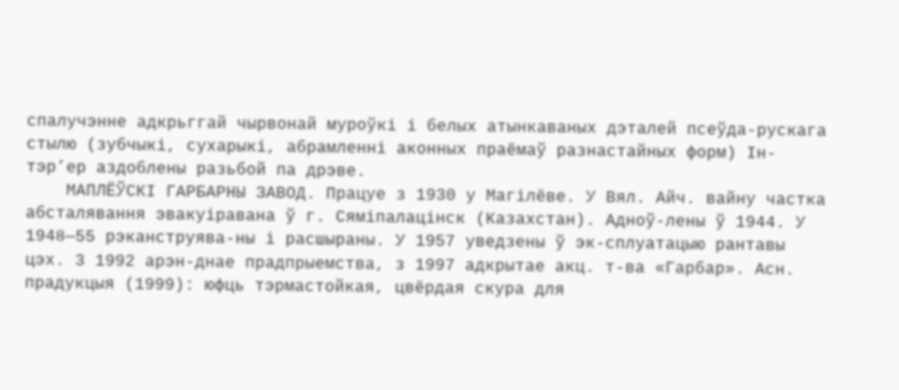спалучэнне адкрьггай чырвонай муроўкі і белых атынкаваных дэталей псеўда-рускага стылю (зубчыкі, сухарыкі, абрамленні аконных праёмаў разнастайных форм) Ін-тэр’ер аздоблены разьбой па дрэве.
    МАПЛЁЎСКІ ГАРБАРНЫ ЗАВОД. Працуе з 1930 у Магілёве. У Вял. Айч. вайну частка абсталявання эвакуіравана ў г. Сяміпалацінск (Казахстан). Адноў-лены ў 1944. У 1948—55 рэканструява-ны і расшыраны. У 1957 уведзены ў эк-сплуатацыю рантавы цэх. 3 1992 арэн-днае прадпрыемства, з 1997 адкрытае акц. т-ва «Гарбар». Асн. прадукцыя (1999): юфць тэрмастойкая, цвёрдая скура для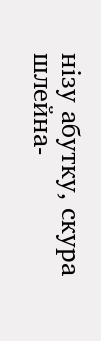нізу абутку, скура шлейна-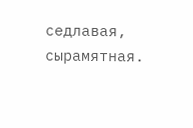седлавая, сырамятная.